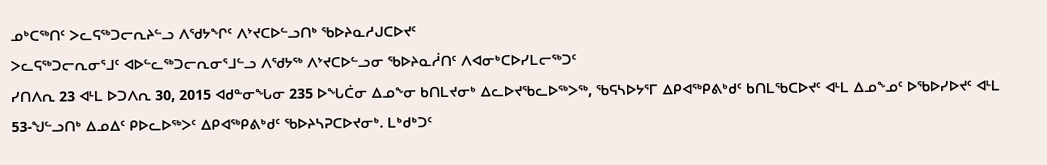ᓄᒃᑕᖅᑎᑦ ᐳᓚᕋᖅᑐᓕᕆᔨᓪᓗ ᐱᖁᔭᖏᑦ ᐱᔾᔪᑕᐅᓪᓗᑎᒃ ᖃᐅᔨᓇᓱᒍᑕᐅᔪᑦ
ᐳᓚᕋᖅᑐᓕᕆᓂᕐᒧᑦ ᐊᐅᓪᓚᖅᑐᓕᕆᓂᕐᒧᓪᓗ ᐱᖁᔭᖅ ᐱᔾᔪᑕᐅᓪᓗᓂ ᖃᐅᔨᓇᓲᑎᑦ ᐱᐊᓂᒃᑕᐅᓯᒪᓕᖅᑐᑦ
ᓯᑎᐱᕆ 23 ᐊᒻᒪ ᐅᑐᐱᕆ 30, 2015 ᐊᑯᓐᓂᖓᓂ 235 ᐅᖓᑖᓂ ᐃᓄᖕᓂ ᑲᑎᒪᔪᓂᒃ ᐃᓚᐅᔪᖃᓚᐅᖅᐳᖅ, ᖃᕋᓴᐅᔭᕐᒥ ᐃᑭᐊᖅᑭᕕᒃᑯᑦ ᑲᑎᒪᖃᑕᐅᔪᑦ ᐊᒻᒪ ᐃᓄᖕᓄᑦ ᐅᖃᐅᓯᐅᔪᑦ ᐊᒻᒪ 53-ᖑᓪᓗᑎᒃ ᐃᓄᐃᑦ ᑭᐅᓚᐅᖅᐳᑦ ᐃᑭᐊᖅᑭᕕᒃᑯᑦ ᖃᐅᔨᓴᕈᑕᐅᔪᓂᒃ. ᒪᒃᑯᒃᑐᑦ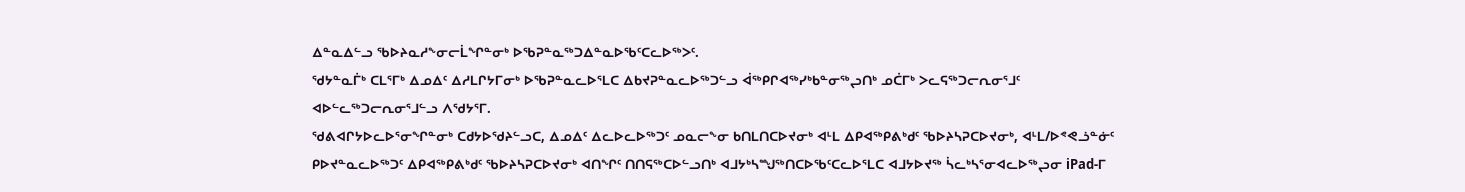ᐃᓐᓇᐃᓪᓗ ᖃᐅᔨᓇᓱᖕᓂᓕᒫᖏᓐᓂᒃ ᐅᖃᕈᓐᓇᖅᑐᐃᓐᓇᐅᖃᑦᑕᓚᐅᖅᐳᑦ.
ᖁᔭᓐᓇᒦᒃ ᑕᒪᕐᒥᒃ ᐃᓄᐃᑦ ᐃᓱᒪᒋᔭᒥᓂᒃ ᐅᖃᕈᓐᓇᓚᐅᕐᒪᑕ ᐃᑲᔪᕈᓐᓇᓚᐅᖅᑐᓪᓗ ᐋᖅᑭᒋᐊᖅᓯᒃᑲᓐᓂᖅᖢᑎᒃ ᓄᑖᒥᒃ ᐳᓚᕋᖅᑐᓕᕆᓂᕐᒧᑦ ᐊᐅᓪᓚᖅᑐᓕᕆᓂᕐᒧᓪᓗ ᐱᖁᔭᕐᒥ.
ᖁᕕᐊᒋᔭᐅᓚᐅᕐᓂᖏᓐᓂᒃ ᑕᑯᔭᐅᖁᔨᓪᓗᑕ, ᐃᓄᐃᑦ ᐃᓚᐅᓚᐅᖅᑐᑦ ᓄᓇᓕᖕᓂ ᑲᑎᒪᑎᑕᐅᔪᓂᒃ ᐊᒻᒪ ᐃᑭᐊᖅᑭᕕᒃᑯᑦ ᖃᐅᔨᓴᕈᑕᐅᔪᓂᒃ, ᐊᒻᒪ/ᐅᕝᕙᓘᓐᓃᑦ ᑭᐅᔪᓐᓇᓚᐅᖅᑐᑦ ᐃᑭᐊᖅᑭᕕᒃᑯᑦ ᖃᐅᔨᓴᕈᑕᐅᔪᓂᒃ ᐊᑎᖏᑦ ᑎᑎᕋᖅᑕᐅᓪᓗᑎᒃ ᐊᒧᔭᒃᓴᙳᖅᑎᑕᐅᖃᑦᑕᓚᐅᕐᒪᑕ ᐊᒧᔭᐅᔪᖅ ᓵᓚᒃᓴᕐᓂᐊᓚᐅᖅᖢᓂ iPad-ᒥ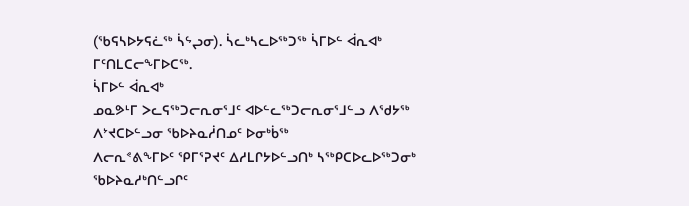(ᖃᕋᓴᐅᔭᕋᓛᖅ ᓵᖦᖢᓂ). ᓵᓚᒃᓴᓚᐅᖅᑐᖅ ᓵᒥᐅᓪ ᐋᕆᐊᒃ ᒥᑦᑎᒪᑕᓕᖕᒥᐅᑕᖅ.
ᓵᒥᐅᓪ ᐋᕆᐊᒃ
ᓄᓇᕗᒻᒥ ᐳᓚᕋᖅᑐᓕᕆᓂᕐᒧᑦ ᐊᐅᓪᓚᖅᑐᓕᕆᓂᕐᒧᓪᓗ ᐱᖁᔭᖅ ᐱᔾᔪᑕᐅᓪᓗᓂ ᖃᐅᔨᓇᓲᑎᓄᑦ ᐅᓂᒃᑳᖅ
ᐱᓕᕆᕝᕕᖕᒥᐅᑦ ᕿᒥᕐᕈᔪᑦ ᐃᓱᒪᒋᔭᐅᓪᓗᑎᒃ ᓴᖅᑭᑕᐅᓚᐅᖅᑐᓂᒃ ᖃᐅᔨᓇᓱᒃᑎᓪᓗᒋᑦ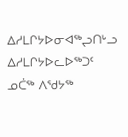ᐃᓱᒪᒋᔭᐅᓂᐊᖅᖢᑎᒡᓗ ᐃᓱᒪᒋᔭᐅᓚᐅᖅᑐᑦ ᓄᑖᖅ ᐱᖁᔭᖅ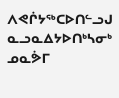ᐱᕙᒌᔭᖅᑕᐅᑎᓪᓗᒍ ᓇᓗᓇᐃᔭᐅᑎᒃᓴᓂᒃ ᓄᓇᕘᒥ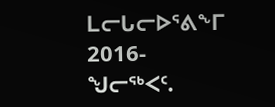ᒪᓕᒐᓕᐅᕐᕕᖕᒥ 2016-ᖑᓕᖅᐸᑦ.